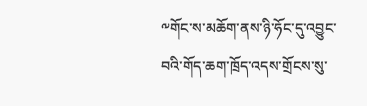༸གོང་ས་མཆོག་ནས་ཉི་ཧོང་དུ་འབྱུང་བའི་གོད་ཆག་ཁྲོད་འདས་གྲོངས་སུ་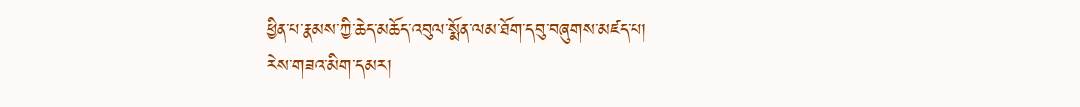ཕྱིན་པ་རྣམས་ཀྱི་ཆེད་མཆོད་འབུལ་སྨོན་ལམ་ཐོག་དབུ་བཞུགས་མཛད་པ།
རེས་གཟའ་མིག་དམར།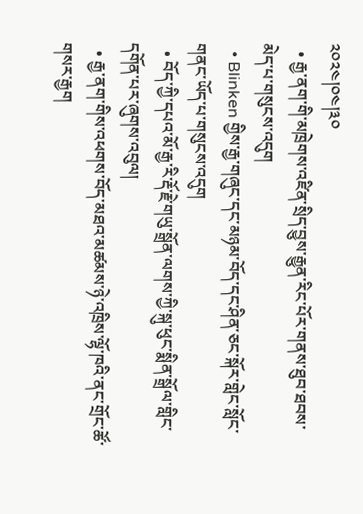༢༠༢༤།༠༤།༣༠
  • རྒྱ་ནག་གི་མཁྲེགས་འཛིན་སྲིད་བྱུས་རྒྱུན་རིང་པོར་གནས་ཐུབ་ཐབས་མེད་པ་གསུངས་འདུག
  • Blinken གྱིས་རྒྱ་གཞུང་དང་མཉམ་བོད་དང་ཤིན་ཅང་སྐོར་གླེང་སློང་གནང་ཡོད་པ་གསུངས་འདུག
  • བོད་ཀྱི་དཔའ་མོ་རྒྱ་རི་རྡོ་རྗེ་གཡུ་སྒྲོན་ལགས་ཀྱི་སྐུ་ཕུང་སྨིན་སྒྲོལ་གླིང་དགོན་པར་ཞུགས་འབུལ།
  • རྒྱ་ནག་གིས་འཕགས་བོད་མཐའ་མཚམས་ཉེ་འཁྲིས་ལྷོ་ཁའི་ནང་གྲོང་ཚོ་གསར་རྒྱག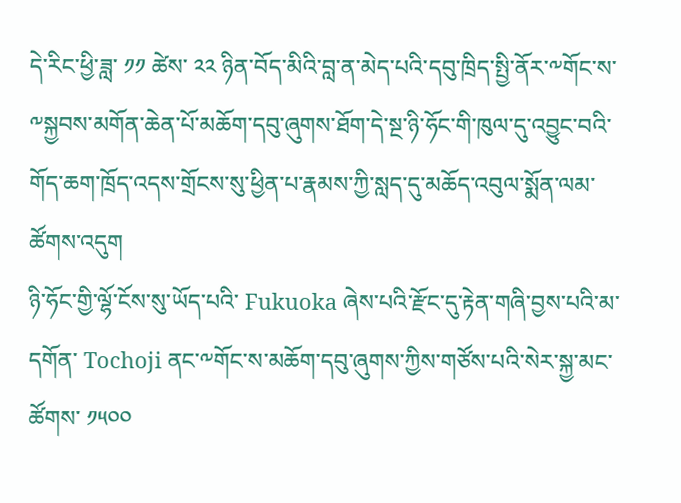དེ་རིང་ཕྱི་ཟླ་ ༡༡ ཚེས་ ༢༢ ཉིན་བོད་མིའི་བླ་ན་མེད་པའི་དབུ་ཁྲིད་སྤྱི་ནོར་༸གོང་ས་༸སྐྱབས་མགོན་ཆེན་པོ་མཆོག་དབུ་ཞུགས་ཐོག་དེ་སྔ་ཉི་ཧོང་གི་ཁུལ་དུ་འབྱུང་བའི་གོད་ཆག་ཁྲོད་འདས་གྲོངས་སུ་ཕྱིན་པ་རྣམས་ཀྱི་སླད་དུ་མཆོད་འབུལ་སྨོན་ལམ་ཚོགས་འདུག
ཉི་ཧོང་གྱི་ལྷོ་ངོས་སུ་ཡོད་པའི་ Fukuoka ཞེས་པའི་རྫོང་དུ་རྟེན་གཞི་བྱས་པའི་མ་དགོན་ Tochoji ནང་༸གོང་ས་མཆོག་དབུ་ཞུགས་ཀྱིས་གཙོས་པའི་སེར་སྐྱ་མང་ཚོགས་ ༡༥༠༠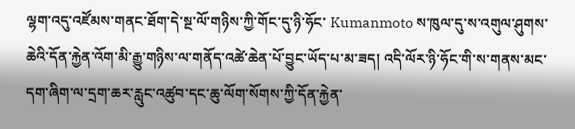ལྷག་འདུ་འཛོམས་གནང་ཐོག་དེ་སྔ་ལོ་གཉིས་ཀྱི་གོང་དུ་ཉི་ཧོང་ Kumanmoto ས་ཁུལ་དུ་ས་འགུལ་ཤུགས་ཆེའི་དོན་རྐྱེན་འོག་མི་རྒྱུ་གཉིས་ལ་གནོད་འཚེ་ཆེན་པོ་བྱུང་ཡོད་པ་མ་ཟད། འདི་ལོར་ཉི་ཧོང་གི་ས་གནས་མང་དག་ཞིག་ལ་དྲག་ཆར་རླུང་འཚུབ་དང་ཆུ་ལོག་སོགས་ཀྱི་དོན་རྐྱེན་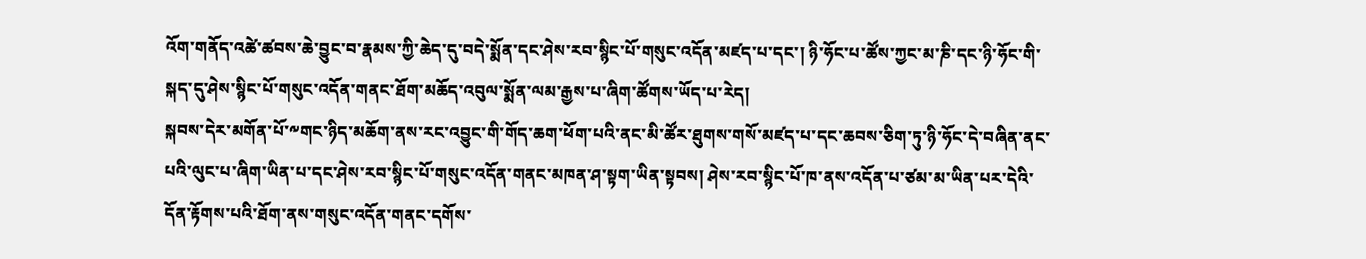འོག་གནོད་འཚེ་ཚབས་ཆེ་བྱུང་བ་རྣམས་ཀྱི་ཆེད་དུ་བདེ་སྨོན་དང་ཤེས་རབ་སྙིང་པོ་གསུང་འདོན་མཛད་པ་དང་། ཉི་ཧོང་པ་ཚོས་ཀྱང་མ་ཎི་དང་ཉི་ཧོང་གི་སྐད་དུ་ཤེས་སྙིང་པོ་གསུང་འདོན་གནང་ཐོག་མཆོད་འབུལ་སྨོན་ལམ་རྒྱས་པ་ཞིག་ཚོགས་ཡོད་པ་རེད།
སྐབས་དེར་མགོན་པོ་༸གང་ཉིད་མཆོག་ནས་རང་འབྱུང་གི་གོད་ཆག་ཕོག་པའི་ནང་མི་ཚོར་ཐུགས་གསོ་མཛད་པ་དང་ཆབས་ཅིག་ཏུ་ཉི་ཧོང་དེ་བཞིན་ནང་པའི་ལུང་པ་ཞིག་ཡིན་པ་དང་ཤེས་རབ་སྙིང་པོ་གསུང་འདོན་གནང་མཁན་ཤ་སྟག་ཡིན་སྟབས། ཤེས་རབ་སྙིང་པོ་ཁ་ནས་འདོན་པ་ཙམ་མ་ཡིན་པར་དེའི་དོན་རྟོགས་པའི་ཐོག་ནས་གསུང་འདོན་གནང་དགོས་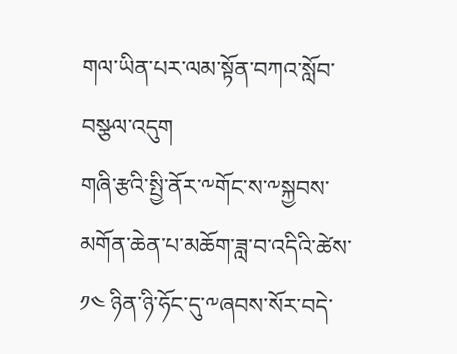གལ་ཡིན་པར་ལམ་སྟོན་བཀའ་སློབ་བསྩལ་འདུག
གཞི་རྩའི་སྤྱི་ནོར་༸གོང་ས་༸སྐྱབས་མགོན་ཆེན་པ་མཆོག་ཟླ་བ་འདིའི་ཚེས་ ༡༤ ཉིན་ཉི་ཧོང་དུ་༸ཞབས་སོར་བདེ་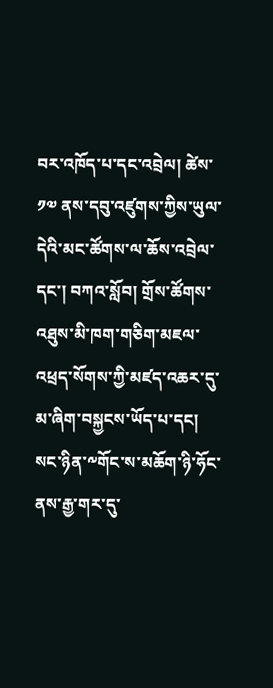བར་འཁོད་པ་དང་འབྲེལ། ཚེས་ ༡༧ ནས་དབུ་འཛུགས་ཀྱིས་ཡུལ་དེའི་མང་ཚོགས་ལ་ཆོས་འབྲེལ་དང་། བཀའ་སློབ། གྲོས་ཚོགས་འཐུས་མི་ཁག་གཅིག་མཇལ་འཕྲད་སོགས་ཀྱི་མཛད་འཆར་དུ་མ་ཞིག་བསྐྱངས་ཡོད་པ་དང། སང་ཉིན་༸གོང་ས་མཆོག་ཉི་ཧོང་ནས་རྒྱ་གར་དུ་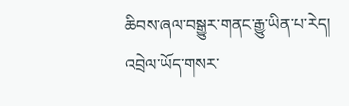ཆིབས་ཞལ་བསྒྱུར་གནང་རྒྱུ་ཡིན་པ་རེད།
འབྲེལ་ཡོད་གསར་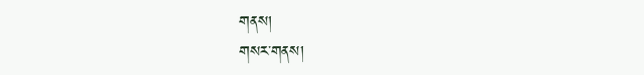གནས།
གསར་གནས།